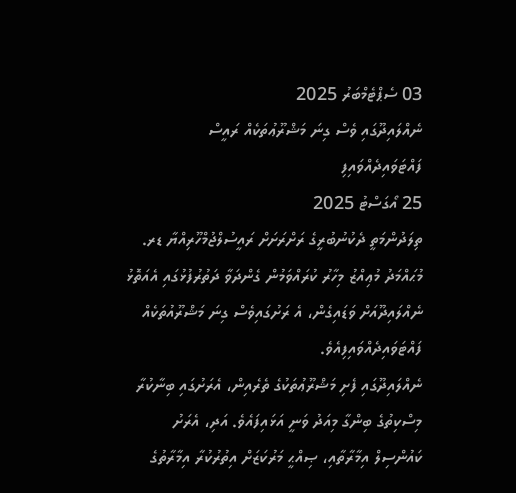03 ސެޕްޓެމްބަރު 2025
ނެއްލައިދޫގައި ވެސް ގިނަ މަޝްރޫޢުތަކެއް ރައީސް ފައްޓަވައިދެއްވައިފި
25 އޯގަސްޓު 2025
ތިލަދުންމަތީ ދެކުނުބުރީގެ ރަށްރަށަށް ރައީސުލްޖުމްހޫރިއްޔާ ޑރ. މުޙައްމަދު މުޢިއްޒު މިހާރު ކުރައްވަމުން ގެންދަވާ ދަތުރުފުޅުގައި އެއަތޮޅު ނެއްލައިދޫއަށް ވަޑައިގެން، އެ ރަށުގައިވެސް ގިނަ މަޝްރޫއުތަކެއް ފައްޓަވައިދެއްވައިފިއެވެ.
ނެއްލައިދޫގައި ފެށި މަޝްރޫޢުތަކުގެ ތެރެއިން، އެރަށުގައި ބިނާކުރާ މިސްކިތުގެ ބިންގާ މިއަދު ވަނީ އަޅައިފައެވެ. އަދި، އެރަށު ކައުންސިލް އިމާރާތާއި، ޞިއްޙީ މަރުކަޒަށް އިތުރުކުރާ އިމާރާތުގެ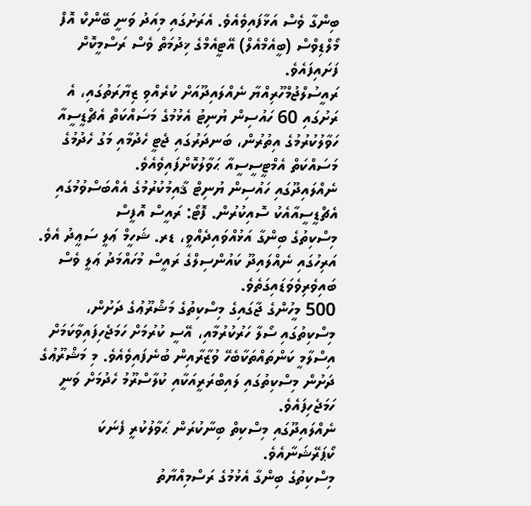ބިންގާ ވެސް އަޅާފައިވެއެވެ. އެރަށުގައި މިއަދު ވަނީ ބޭންކް އޮފް މޯލްޑިވްސް (ބީއެމްއެލް) އޭޓީއެމްގެ ޚިދުމަތް ވެސް ރަސްމީކޮށް ފަށައިފައެވެ.
ރައީސުލްޖުމްހޫރިއްޔާ ނެއްލައިދޫއަށް ކުރެއްވި ޒިޔާރަތުގައި، އެ ރަށުގައި 60 ހައުސިން ޔުނިޓު އެޅުމުގެ މަސައްކަތް އެޗްޑީސީއާ ހަވާލުކުރުމުގެ އިތުރުން، ބަނދަރުގައި ޖެޓީ ހެދުމާއި މަގު ހެދުމުގެ މަސައްކަތް އެމްޓީސީސީއާ ޙަވާލުކޮށްފައިވެއެވެ.
ނެއްލައިދޫގައި ހައުސިން ޔުނިޓް ޤާއިމުކުރުމުގެ އެއްބަސްވުމުގައި އެޗްޑީސީއާއެކު ސޮއިކުރުން. ފޮޓޯ: ރައީސް އޮފީސް
މިސްކިތުގެ ބިންގާ އަޅުއްވައިދެއްވީ، ޑރ. ޝަހީމް ޢަލީ ސަޢީދު އެވެ. އަރިހުގައި ނެއްލައިދޫ ކައުންސިލްގެ ރައީސް މުހައްމަދު ޢަލީ ވެސް ބައިވެރިވެވަޑައިގަތެވެ.
500 މީހުންގެ ޖާގައިގެ މިސްކިތުގެ މަޝްރޫޢުގެ ދަށުން، މިސްކިތުގައި ސޯލާ ހަރުކުރުމާއި، އޭސީ ކުރުމަށް ހަމަޖެހިފައިވާކަމަށް އިސްލާމީ ކަންތައްތަކާބެހޭ ވުޒާރާއިން ބުނެފައިވެއެވެ. މި މަޝްރޫޢުގެ ދަށުން މިސްކިތުގައި ލައިބްރަރީއަކާއި ކުލާސްރޫމު ހެދުމަށް ވަނީ ހަމަޖެހިފައެވެ.
ނެއްލައިދޫގައި މިސްކިތް ބިނާކުރަން ޙަވާލުކުރީ ފެނަކަ ކޯޕަރޭޝަނާއެވެ.
މިސްކިތުގެ ބިންގާ އެޅުމުގެ ރަސްމިއްޔާތު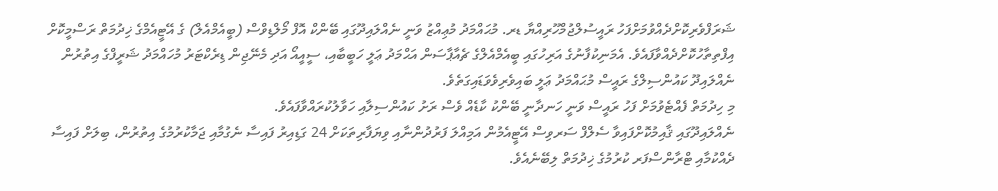ޝަރަފްވެރިކޮށްދެއްވުމަށްފަހު ރައީސުލްޖުމްހޫރިއްޔާ ޑރ. މުޙައްމަދު މުޢިއްޒު ވަނީ ނެއްލައިދޫގައި ބޭންކް އޮފް މޯލްޑިވްސް (ބީއެމްއެލް) ގެ އޭޓީއެމްގެ ޚިދުމަތް ރަސްމީކޮށް އިފްތިތާހުކޮށްދެއްވާފައެވެ. އެމަނިކުފާނުގެ އަރިހުގައި ބީއެމްއެލްގެ ޗެއާޕާސަން އަޙްމަދު ޢަލީ ހަބީބާއި، ސީއީއޯ އަދި މެނޭޖިން ޑިރެކްޓަރު މުހައްމަދު ޝަރީފްގެ އިތުރުން ނެއްލައިދޫ ކައުންސިލްގެ ރައީސް މުޙައްމަދު ޢަލީ ބައިވެރިވެވަޑައިގަތެވެ.
މި ހިދުމަތް ފެއްޓެވުމަށް ފަހު ރައީސް ވަނީ ހަނދާނީ ބޭންކު ކާޑެއް ވެސް ރަށު ކައުންސިލާއި ހަވާލުކުރައްވާފައެވެ.
ނެއްލައިދޫގައި ޤާއިމުކޮށްފައިވާ ސެލްފް ސަރވިސް އޭޓީއެމުން އަމިއްލަ ފަރުދުންނާއި ވިޔަފާރިތަކަށް 24 ގަޑިއިރު ފައިސާ ނެގުމާއި ޖަމާކުރުމުގެ އިތުރުން، ބިލަށް ފައިސާ ދެއްކުމާއި ޓްރާންސްފަރ ކުރުމުގެ ޚިދުމަތް ލިބޭނެއެވެ.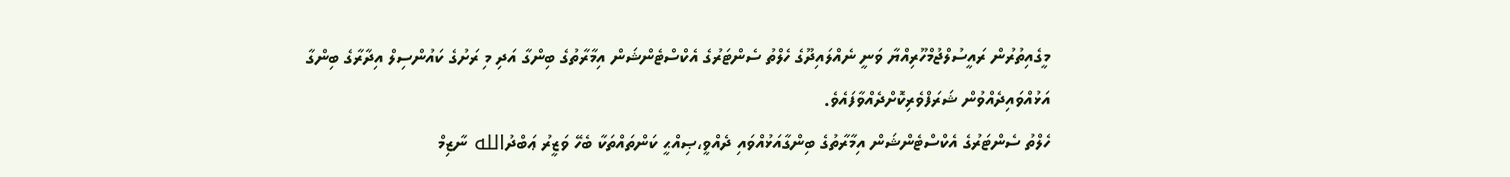މީގެއިތުރުން ރައީސުލްޖުމްހޫރިއްޔާ ވަނީ ނެއްލައިދޫގެ ހެލްތު ސެންޓަރުގެ އެކްސްޓެންޝަން އިމާރާތުގެ ބިންގާ އަދި މި ރަށުގެ ކައުންސިލް އިދާރާގެ ބިންގާ އަޅުއްވައިދެއްވުން ޝަރަފްވެރިކޮށްދެއްވާފައެވެ.
ހެލްތު ސެންޓަރުގެ އެކްސްޓެންޝަން އިމާރާތުގެ ބިންގާއަޅުއްވައި ދެއްވީ،ޞިއްޙީ ކަންތައްތަކާ ބެހޭ ވަޒީރު ޢަބްދުالله ނާޒިމް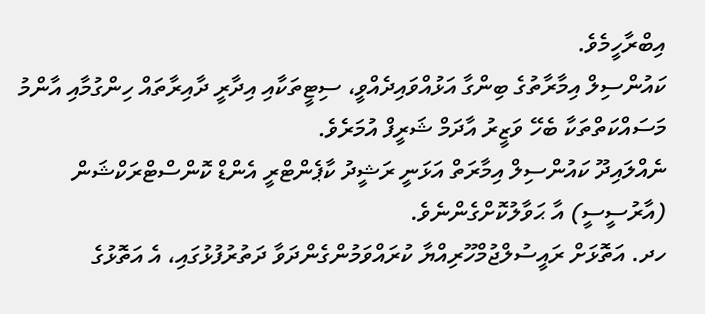އިބްރާހީމެވެ.
ކައުންސިލް އިމާރާތުގެ ބިންގާ އަޅުއްވައިދެއްވީ، ސިޓީތަކާއި އިދާރީ ދާއިރާތައް ހިންގުމާއި އާންމު މަސައްކަތްތަކާ ބެހޭ ވަޒީރު އާދަމް ޝަރީފް އުމަރެވެ.
ނެއްލައިދޫ ކައުންސިލް އިމާރަތް އަޅަނީ ރަޝީދު ކާޕެންޓްރީ އެންޑް ކޮންސްޓްރަކްޝަން (އާރުސީސީ) އާ ޙަވާލުކޮށްގެންނެވެ.
ހދ. އަތޮޅަށް ރައީސުލްޖުމްހޫރިއްޔާ ކުރައްވަމުންގެންދަވާ ދަތުރުފުޅުގައި، އެ އަތޮޅުގެ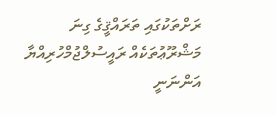ރަށްތަކުގައި ތަރައްޤީގެ ގިނަ މަޝްރޫޢުތަކެއް ރައީސުލްޖުމްހުރިއްޔާ އަންނަނީ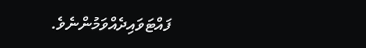ފައްޓަވައިދެއްވަމުންނެވެ.